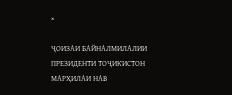×

ҶОИЗАИ БАЙНАЛМИЛАЛИИ ПРЕЗИДЕНТИ ТОҶИКИСТОН МАРҲИЛАИ НАВ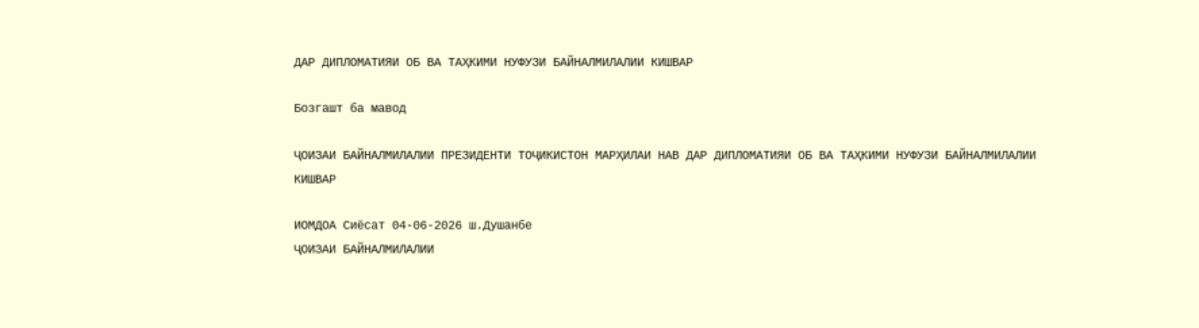ДАР ДИПЛОМАТИЯИ ОБ ВА ТАҲКИМИ НУФУЗИ БАЙНАЛМИЛАЛИИ КИШВАР

Бозгашт ба мавод

ҶОИЗАИ БАЙНАЛМИЛАЛИИ ПРЕЗИДЕНТИ ТОҶИКИСТОН МАРҲИЛАИ НАВ ДАР ДИПЛОМАТИЯИ ОБ ВА ТАҲКИМИ НУФУЗИ БАЙНАЛМИЛАЛИИ КИШВАР

ИОМДОА Сиёсат 04-06-2026 ш.Душанбе
ҶОИЗАИ БАЙНАЛМИЛАЛИИ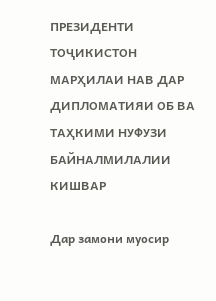ПРЕЗИДЕНТИ ТОҶИКИСТОН  МАРҲИЛАИ НАВ ДАР ДИПЛОМАТИЯИ ОБ ВА ТАҲКИМИ НУФУЗИ БАЙНАЛМИЛАЛИИ КИШВАР

Дар замони муосир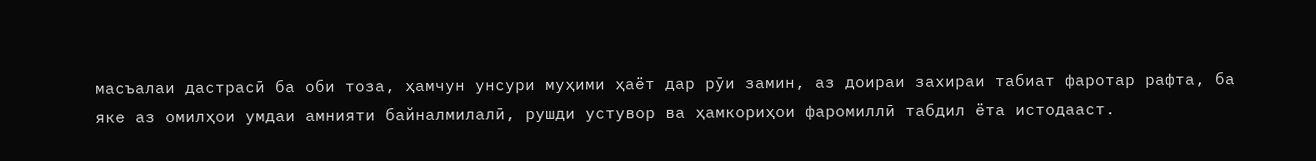масъалаи дастрасӣ ба оби тоза, ҳамчун унсури муҳими ҳаёт дар рӯи замин, аз доираи захираи табиат фаротар рафта, ба яке аз омилҳои умдаи амнияти байналмилалӣ, рушди устувор ва ҳамкориҳои фаромиллӣ табдил ёта истодааст.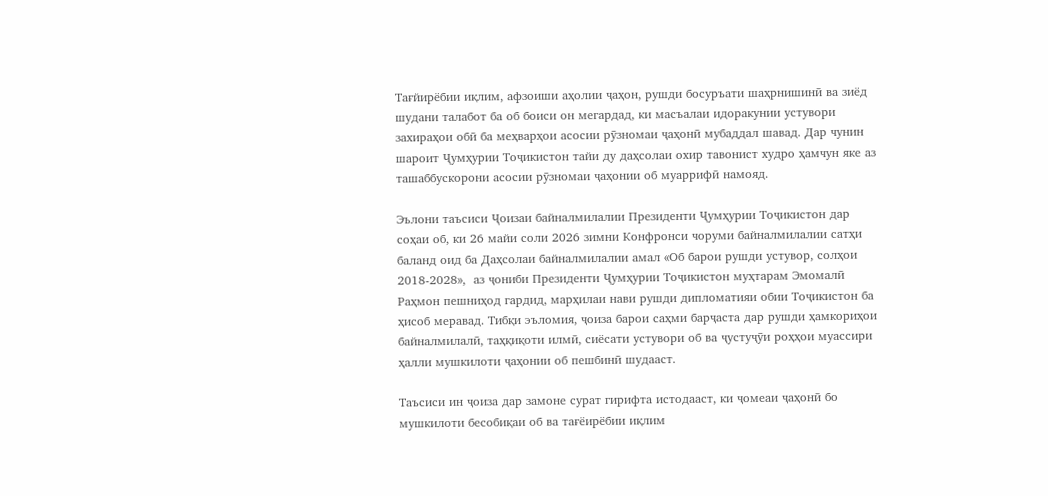Тағйирёбии иқлим, афзоиши аҳолии ҷаҳон, рушди босуръати шаҳрнишинӣ ва зиёд шудани талабот ба об боиси он мегардад, ки масъалаи идоракунии устувори захираҳои обӣ ба меҳварҳои асосии рӯзномаи ҷаҳонӣ мубаддал шавад. Дар чунин шароит Ҷумҳурии Тоҷикистон тайи ду даҳсолаи охир тавонист худро ҳамчун яке аз ташаббускорони асосии рӯзномаи ҷаҳонии об муаррифӣ намояд.

Эълони таъсиси Ҷоизаи байналмилалии Президенти Ҷумҳурии Тоҷикистон дар соҳаи об, ки 26 майи соли 2026 зимни Конфронси чоруми байналмилалии сатҳи баланд оид ба Даҳсолаи байналмилалии амал «Об барои рушди устувор, солҳои 2018-2028»,  аз ҷониби Президенти Ҷумҳурии Тоҷикистон муҳтарам Эмомалӣ Раҳмон пешниҳод гардид, марҳилаи нави рушди дипломатияи обии Тоҷикистон ба ҳисоб меравад. Тибқи эъломия, ҷоиза барои саҳми барҷаста дар рушди ҳамкориҳои байналмилалӣ, таҳқиқоти илмӣ, сиёсати устувори об ва ҷустуҷӯи роҳҳои муассири ҳалли мушкилоти ҷаҳонии об пешбинӣ шудааст.

Таъсиси ин ҷоиза дар замоне сурат гирифта истодааст, ки ҷомеаи ҷаҳонӣ бо мушкилоти бесобиқаи об ва тағёирёбии иқлим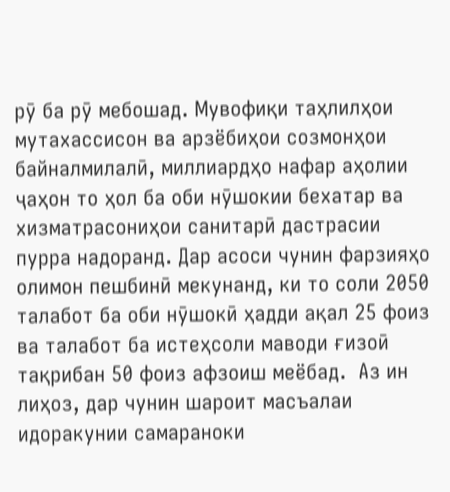рӯ ба рӯ мебошад. Мувофиқи таҳлилҳои мутахассисон ва арзёбиҳои созмонҳои байналмилалӣ, миллиардҳо нафар аҳолии ҷаҳон то ҳол ба оби нӯшокии бехатар ва хизматрасониҳои санитарӣ дастрасии пурра надоранд. Дар асоси чунин фарзияҳо олимон пешбинӣ мекунанд, ки то соли 2050 талабот ба оби нӯшокӣ ҳадди ақал 25 фоиз ва талабот ба истеҳсоли маводи ғизоӣ тақрибан 50 фоиз афзоиш меёбад.  Аз ин лиҳоз, дар чунин шароит масъалаи идоракунии самараноки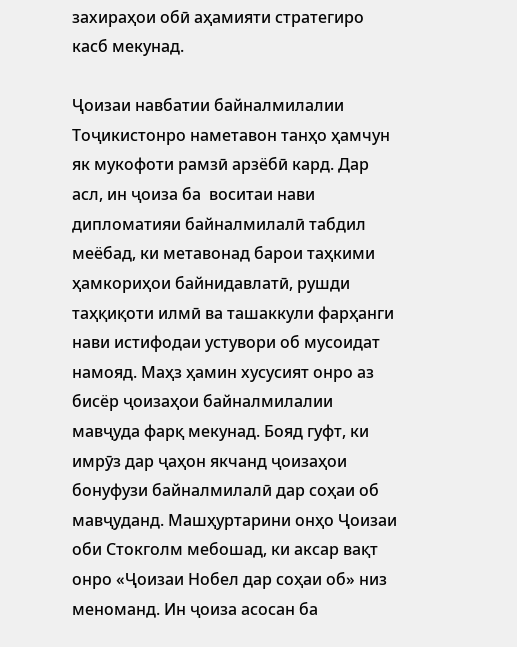захираҳои обӣ аҳамияти стратегиро касб мекунад.

Ҷоизаи навбатии байналмилалии Тоҷикистонро наметавон танҳо ҳамчун як мукофоти рамзӣ арзёбӣ кард. Дар асл, ин ҷоиза ба  воситаи нави дипломатияи байналмилалӣ табдил меёбад, ки метавонад барои таҳкими ҳамкориҳои байнидавлатӣ, рушди таҳқиқоти илмӣ ва ташаккули фарҳанги нави истифодаи устувори об мусоидат намояд. Маҳз ҳамин хусусият онро аз бисёр ҷоизаҳои байналмилалии мавҷуда фарқ мекунад. Бояд гуфт, ки имрӯз дар ҷаҳон якчанд ҷоизаҳои бонуфузи байналмилалӣ дар соҳаи об мавҷуданд. Машҳуртарини онҳо Ҷоизаи оби Стокголм мебошад, ки аксар вақт онро «Ҷоизаи Нобел дар соҳаи об» низ меноманд. Ин ҷоиза асосан ба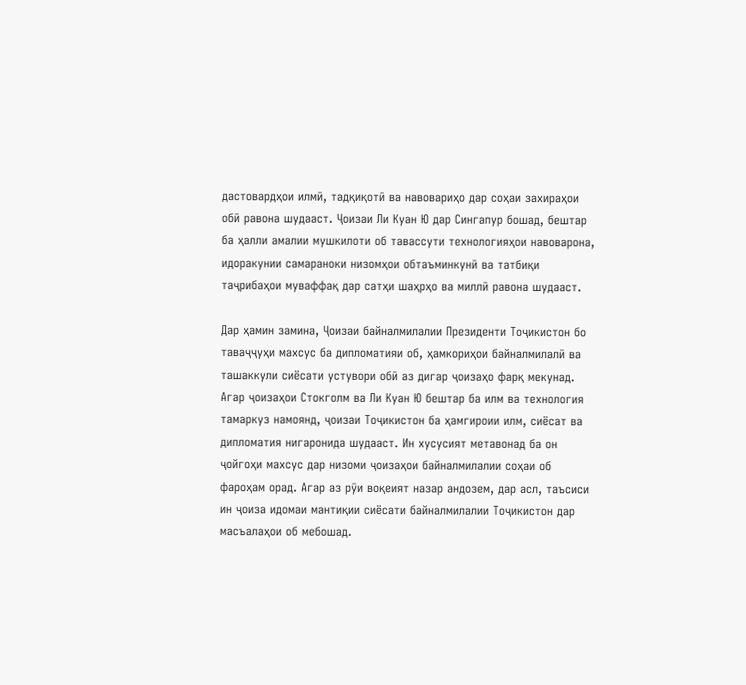дастовардҳои илмӣ, тадқиқотӣ ва навовариҳо дар соҳаи захираҳои обӣ равона шудааст. Ҷоизаи Ли Куан Ю дар Сингапур бошад, бештар ба ҳалли амалии мушкилоти об тавассути технологияҳои навоварона, идоракунии самараноки низомҳои обтаъминкунӣ ва татбиқи таҷрибаҳои муваффақ дар сатҳи шаҳрҳо ва миллӣ равона шудааст.

Дар ҳамин замина, Ҷоизаи байналмилалии Президенти Тоҷикистон бо таваҷҷуҳи махсус ба дипломатияи об, ҳамкориҳои байналмилалӣ ва ташаккули сиёсати устувори обӣ аз дигар ҷоизаҳо фарқ мекунад. Агар ҷоизаҳои Стокголм ва Ли Куан Ю бештар ба илм ва технология тамаркуз намоянд, ҷоизаи Тоҷикистон ба ҳамгироии илм, сиёсат ва дипломатия нигаронида шудааст. Ин хусусият метавонад ба он ҷойгоҳи махсус дар низоми ҷоизаҳои байналмилалии соҳаи об фароҳам орад. Агар аз рӯи воқеият назар андозем, дар асл, таъсиси ин ҷоиза идомаи мантиқии сиёсати байналмилалии Тоҷикистон дар масъалаҳои об мебошад.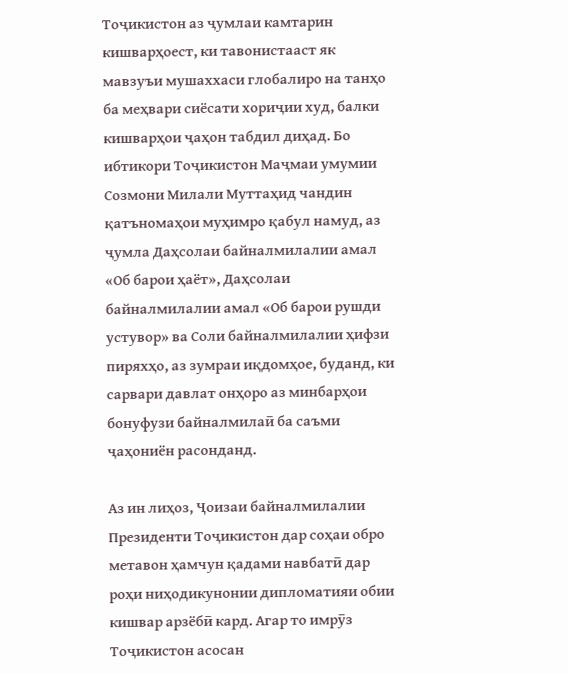Тоҷикистон аз ҷумлаи камтарин кишварҳоест, ки тавонистааст як мавзуъи мушаххаси глобалиро на танҳо ба меҳвари сиёсати хориҷии худ, балки кишварҳои ҷаҳон табдил диҳад. Бо ибтикори Тоҷикистон Маҷмаи умумии Созмони Милали Муттаҳид чандин қатъномаҳои муҳимро қабул намуд, аз ҷумла Даҳсолаи байналмилалии амал «Об барои ҳаёт», Даҳсолаи байналмилалии амал «Об барои рушди устувор» ва Соли байналмилалии ҳифзи пиряхҳо, аз зумраи иқдомҳое, буданд, ки сарвари давлат онҳоро аз минбарҳои бонуфузи байналмилаӣ ба саъми ҷаҳониён расонданд.

Аз ин лиҳоз, Ҷоизаи байналмилалии Президенти Тоҷикистон дар соҳаи обро метавон ҳамчун қадами навбатӣ дар роҳи ниҳодикунонии дипломатияи обии кишвар арзёбӣ кард. Агар то имрӯз Тоҷикистон асосан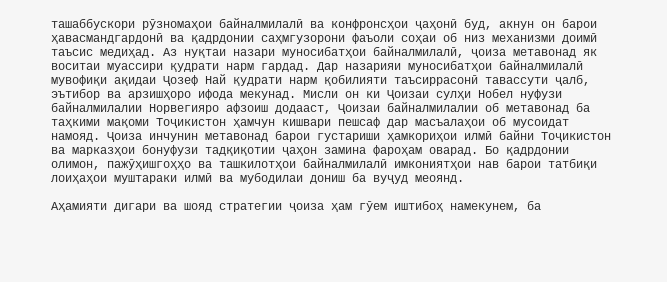ташаббускори рӯзномаҳои байналмилалӣ ва конфронсҳои ҷаҳонӣ буд, акнун он барои ҳавасмандгардонӣ ва қадрдонии саҳмгузорони фаъоли соҳаи об низ механизми доимӣ таъсис медиҳад. Аз нуқтаи назари муносибатҳои байналмилалӣ, ҷоиза метавонад як воситаи муассири қудрати нарм гардад. Дар назарияи муносибатҳои байналмилалӣ мувофиқи ақидаи Ҷозеф Най қудрати нарм қобилияти таъсиррасонӣ тавассути ҷалб, эътибор ва арзишҳоро ифода мекунад. Мисли он ки Ҷоизаи сулҳи Нобел нуфузи байналмилалии Норвегияро афзоиш додааст, Ҷоизаи байналмилалии об метавонад ба таҳкими мақоми Тоҷикистон ҳамчун кишвари пешсаф дар масъалаҳои об мусоидат намояд. Ҷоиза инчунин метавонад барои густариши ҳамкориҳои илмӣ байни Тоҷикистон ва марказҳои бонуфузи тадқиқотии ҷаҳон замина фароҳам оварад. Бо қадрдонии олимон, пажӯҳишгоҳҳо ва ташкилотҳои байналмилалӣ имкониятҳои нав барои татбиқи лоиҳаҳои муштараки илмӣ ва мубодилаи дониш ба вуҷуд меоянд.

Аҳамияти дигари ва шояд стратегии ҷоиза ҳам гӯем иштибоҳ намекунем, ба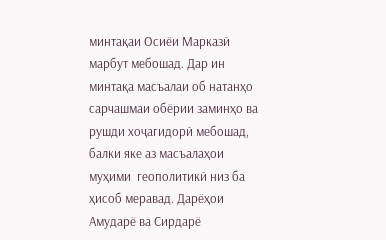минтақаи Осиёи Марказӣ марбут мебошад. Дар ин минтақа масъалаи об натанҳо сарчашмаи обёрии заминҳо ва рушди хоҷагидорӣ мебошад, балки яке аз масъалаҳои муҳими  геополитикӣ низ ба ҳисоб меравад. Дарёҳои Амударё ва Сирдарё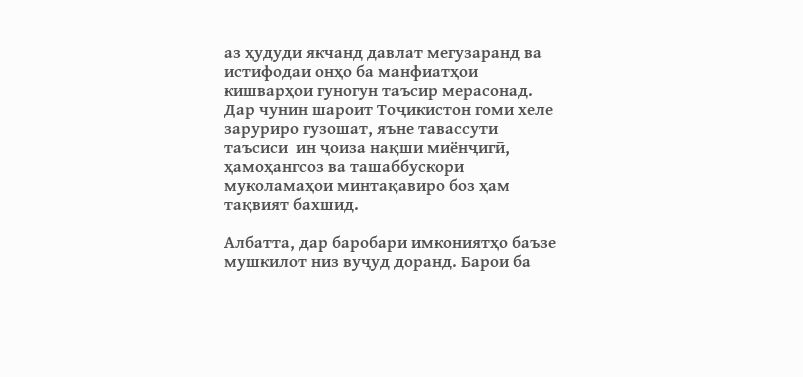аз ҳудуди якчанд давлат мегузаранд ва истифодаи онҳо ба манфиатҳои кишварҳои гуногун таъсир мерасонад. Дар чунин шароит Тоҷикистон гоми хеле заруриро гузошат, яъне тавассути таъсиси  ин ҷоиза нақши миёнҷигӣ, ҳамоҳангсоз ва ташаббускори муколамаҳои минтақавиро боз ҳам тақвият бахшид.

Албатта, дар баробари имкониятҳо баъзе мушкилот низ вуҷуд доранд. Барои ба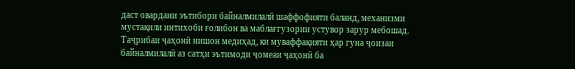даст овардани эътибори байналмилалӣ шаффофияти баланд, механизми мустақили интихоби ғолибон ва маблағгузории устувор зарур мебошад. Таҷрибаи ҷаҳонӣ нишон медиҳад, ки муваффақияти ҳар гуна ҷоизаи байналмилалӣ аз сатҳи эътимоди ҷомеаи ҷаҳонӣ ба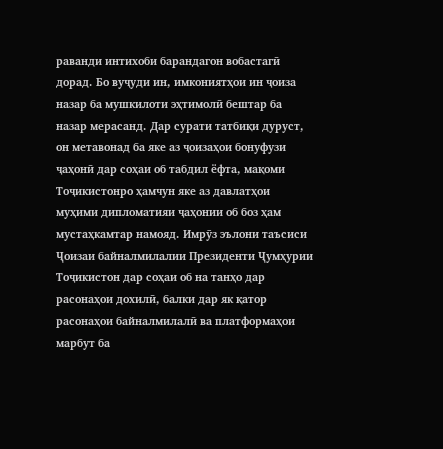раванди интихоби барандагон вобастагӣ дорад. Бо вуҷуди ин, имкониятҳои ин ҷоиза назар ба мушкилоти эҳтимолӣ бештар ба назар мерасанд. Дар сурати татбиқи дуруст, он метавонад ба яке аз ҷоизаҳои бонуфузи ҷаҳонӣ дар соҳаи об табдил ёфта, мақоми Тоҷикистонро ҳамчун яке аз давлатҳои муҳими дипломатияи ҷаҳонии об боз ҳам мустаҳкамтар намояд. Имрӯз эълони таъсиси Ҷоизаи байналмилалии Президенти Ҷумҳурии Тоҷикистон дар соҳаи об на танҳо дар расонаҳои дохилӣ, балки дар як қатор расонаҳои байналмилалӣ ва платформаҳои марбут ба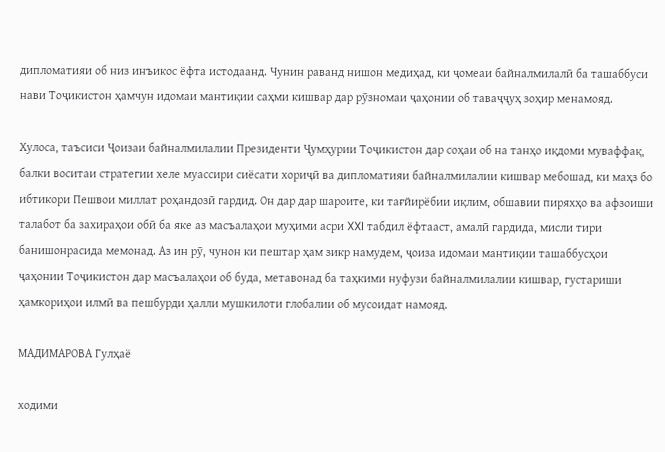дипломатияи об низ инъикос ёфта истодаанд. Чунин раванд нишон медиҳад, ки ҷомеаи байналмилалӣ ба ташаббуси нави Тоҷикистон ҳамчун идомаи мантиқии саҳми кишвар дар рӯзномаи ҷаҳонии об таваҷҷуҳ зоҳир менамояд.

Хулоса, таъсиси Ҷоизаи байналмилалии Президенти Ҷумҳурии Тоҷикистон дар соҳаи об на танҳо иқдоми муваффақ, балки воситаи стратегии хеле муассири сиёсати хориҷӣ ва дипломатияи байналмилалии кишвар мебошад, ки маҳз бо ибтикори Пешвои миллат роҳандозӣ гардид. Он дар дар шароите, ки тағйирёбии иқлим, обшавии пиряхҳо ва афзоиши талабот ба захираҳои обӣ ба яке аз масъалаҳои муҳими асри XXI табдил ёфтааст, амалӣ гардида, мисли тири банишонрасида мемонад. Аз ин рӯ, чунон ки пештар ҳам зикр намудем, ҷоиза идомаи мантиқии ташаббусҳои ҷаҳонии Тоҷикистон дар масъалаҳои об буда, метавонад ба таҳкими нуфузи байналмилалии кишвар, густариши ҳамкориҳои илмӣ ва пешбурди ҳалли мушкилоти глобалии об мусоидат намояд.

МАДИМАРОВА Гулҳаё

ходими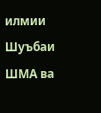илмии Шуъбаи ШМА ва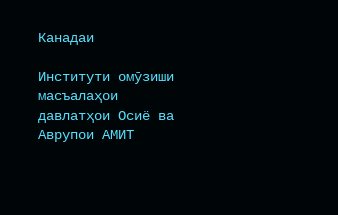Канадаи

Институти омӯзиши масъалаҳои давлатҳои Осиё ва Аврупои АМИТ